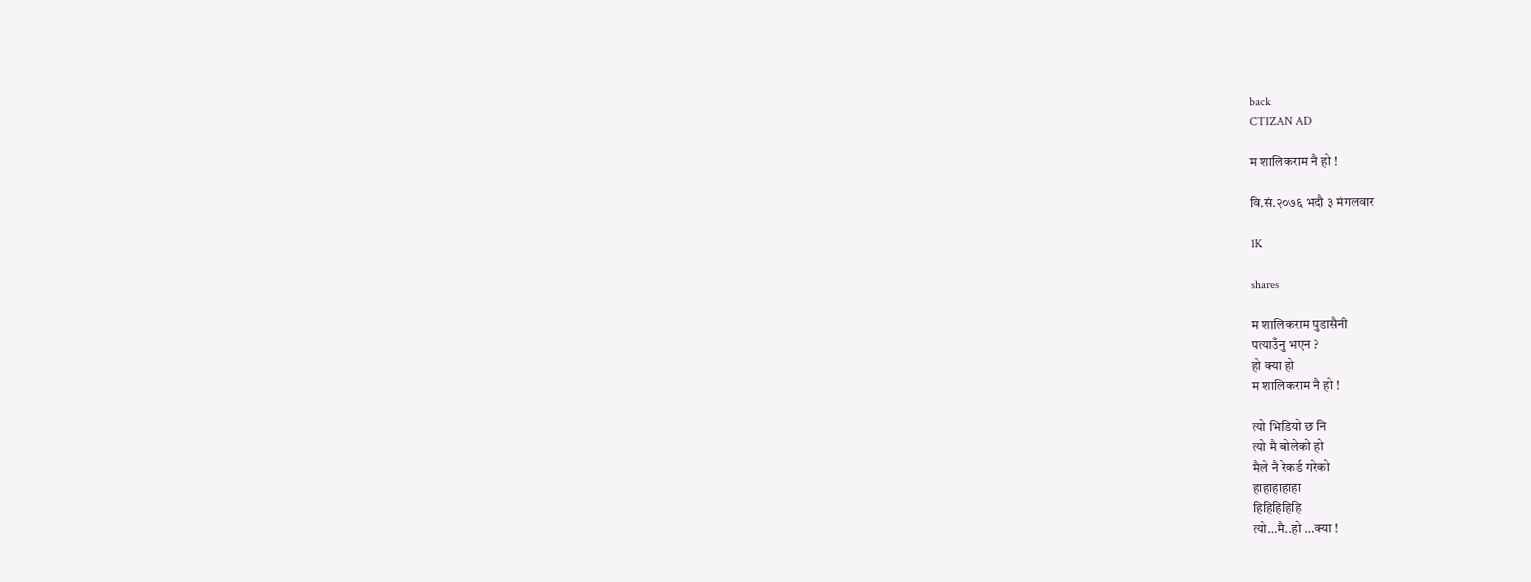back
CTIZAN AD

म शालिकराम नै हो !

वि.सं.२०७६ भदौ ३ मंगलवार

1K

shares

म शालिकराम पुडासैनी
पत्याउँनु भएन ?
हो क्या हो
म शालिकराम नै हो !

त्यो भिडियो छ नि
त्यो मै बोलेको हो
मैले नै रेकर्ड गरेको
हाहाहाहाहा
हिहिहिहिहि
त्यो…मै..हो …क्या !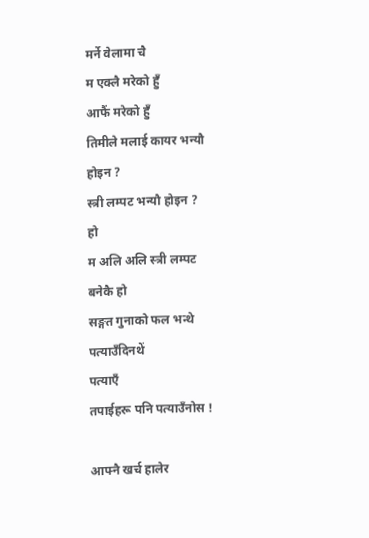मर्ने वेलामा चै
म एक्लै मरेको हुँ
आफैं मरेको हुँ
तिमीले मलाई कायर भन्यौ
होइन ?
स्त्री लम्पट भन्यौ होइन ?
हो
म अलि अलि स्त्री लम्पट
बनेकै हो
सङ्गत गुनाको फल भन्थे
पत्याउँदिनथें
पत्याएँ
तपाईहरू पनि पत्याउँनोस !

आफ्नै खर्च हालेर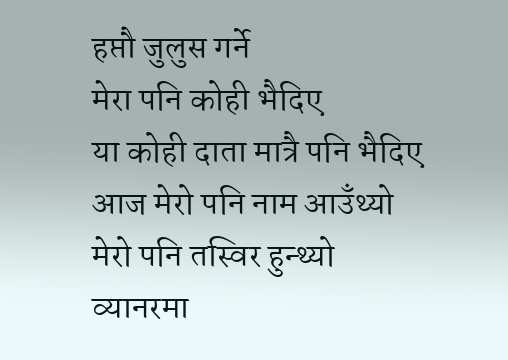हप्तौ जुलुस गर्ने
मेरा पनि कोही भैदिए
या कोही दाता मात्रै पनि भैदिए
आज मेरो पनि नाम आउँथ्यो
मेरो पनि तस्विर हुन्थ्यो
व्यानरमा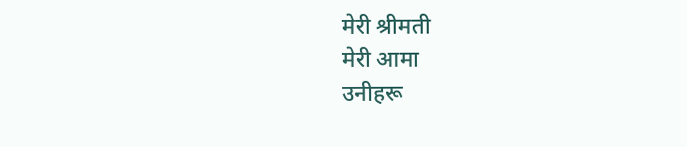मेरी श्रीमती
मेरी आमा
उनीहरू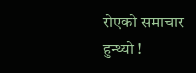रोएको समाचार
हुन्थ्यो !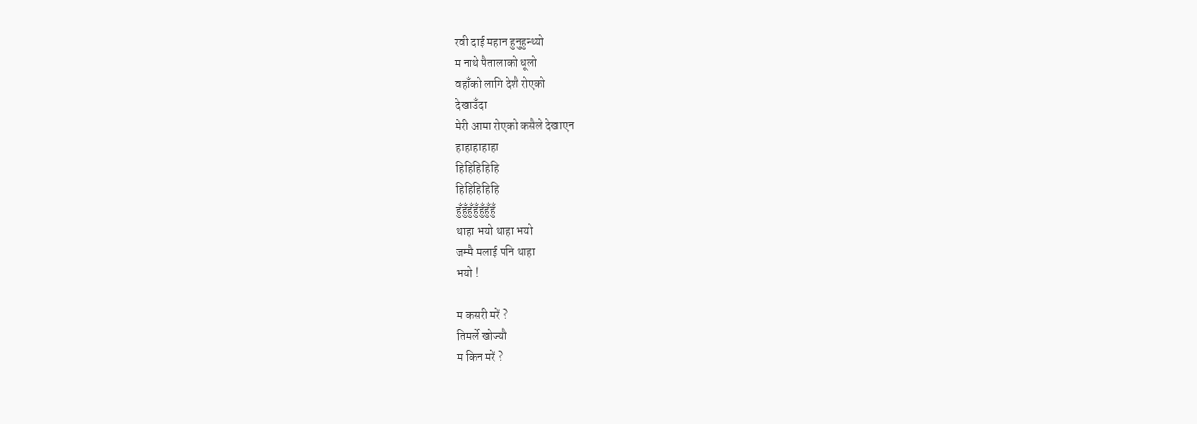रवी दाई महान हुनुहुन्थ्यो
म नाथे पैतालाको धूलो
वहाँको लागि देशै रोएको
देखाउँदा
मेरी आमा रोएको कसैले देखाएन
हाहाहाहाहा
हिहिहिहिहि
हिहिहिहिहि
हुँहुँहुँहुँहुँहुँहुँ
थाहा भयो थाहा भयो
जम्मै मलाई पनि थाहा
भयो !

म कसरी मरें ?
तिमर्ले खोज्यौ
म किन मरें ?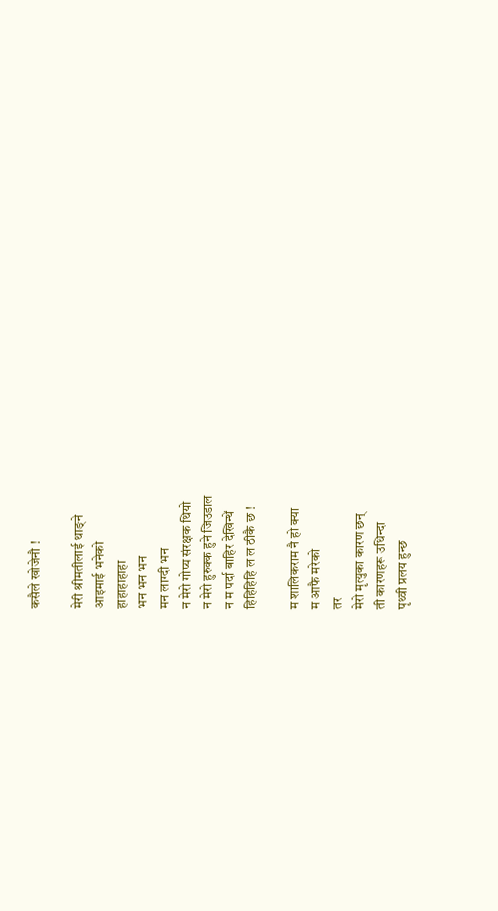कसैले खोजेनौ !

मेरी श्रीमतीलाई थाङ्ने
आइमाई भनेको
हाहाहाहाहा
भन भन भन
मन लाग्दी भन
न मेरो गोप्य संरक्षक थियो
न मेरो हुरुक्क हुने जिउडाल
न म पर्दा बाहिर देखिन्थें
हिहिहिहि ल ल ठीकै छ !

म शालिकराम नै हो क्या
म आफै मरेको
तर
मेरो मृत्युका कारण छन्
ती कारणहरू उधिन्दा
पृथ्वी प्रलय हुन्छ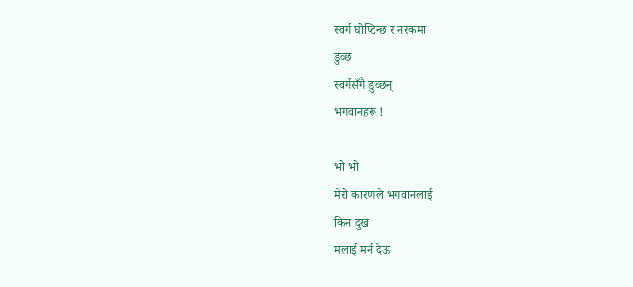स्वर्ग घोप्टिन्छ र नरकमा
डुव्छ
स्वर्गसँगै डुव्छन्
भगवानहरू !

भो भो
मेरो कारणले भगवानलाई
किन दुख
मलाई मर्न देऊ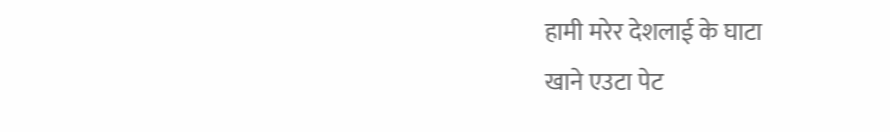हामी मरेर देशलाई के घाटा
खाने एउटा पेट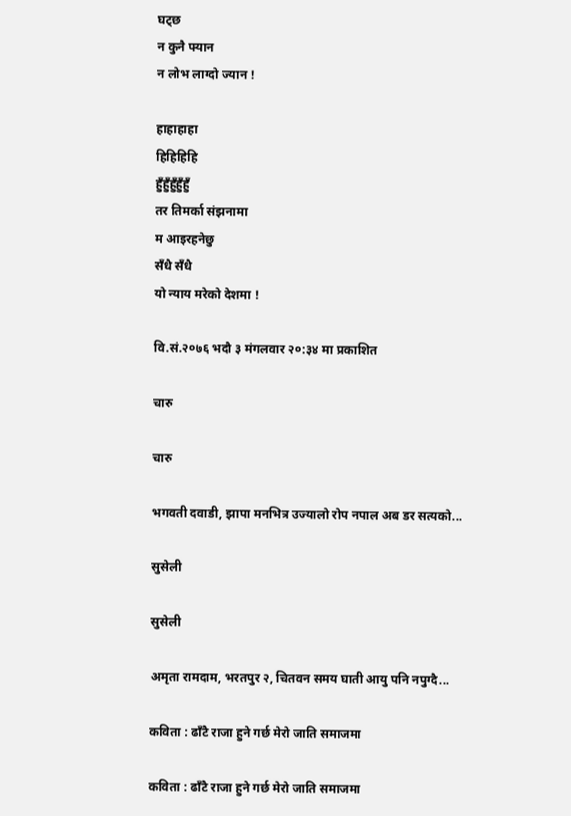घट्छ
न कुनै फ्यान
न लोभ लाग्दो ज्यान !

हाहाहाहा
हिहिहिहि
हुँहुँहुँहुँहुँ
तर तिमर्का संझनामा
म आइरहनेछु
सँधै सँधै
यो न्याय मरेको देशमा !

वि.सं.२०७६ भदौ ३ मंगलवार २०:३४ मा प्रकाशित

चारु

चारु

भगवती दवाडी, झापा मनभित्र उज्यालो रोप नपाल अब डर सत्यको...

सुसेली

सुसेली

अमृता रामदाम, भरतपुर २, चितवन समय घाती आयु पनि नपुग्दै...

कविता : ढाँटै राजा हुने गर्छ मेरो जाति समाजमा

कविता : ढाँटै राजा हुने गर्छ मेरो जाति समाजमा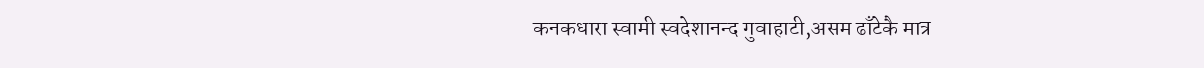कनकधारा स्वामी स्वदेशानन्द गुवाहाटी,असम ढाँटेकै मात्र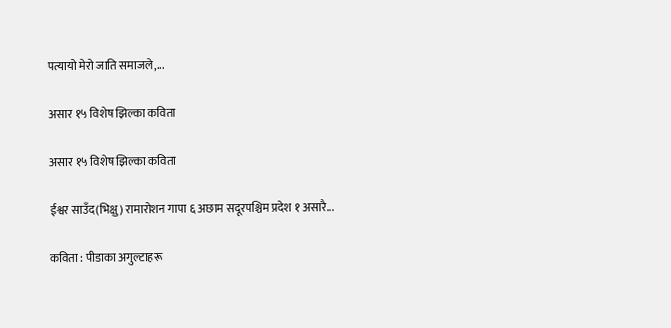पत्यायो मेरो जाति समाजले,...

असार १५ विशेष झिल्का कविता

असार १५ विशेष झिल्का कविता

ईश्वर साउँद(भिक्षु) रामारोशन गापा ६ अछाम सदूरपश्चिम प्रदेश १ असारै...

कविता : पीडाका अगुल्टाहरू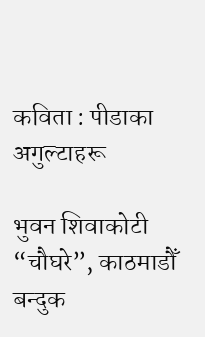कविता : पीडाका अगुल्टाहरू

भुवन शिवाकोटी “चौघरे”, काठमाडौँ बन्दुक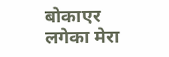बोकाएर लगेका मेरा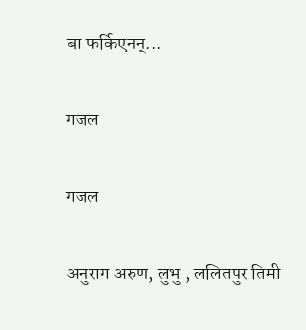बा फर्किएनन्...

गजल

गजल

अनुराग अरुण, लुभु , ललितपुर तिमी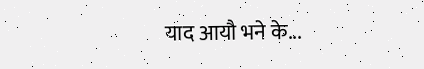याद आयौ भने के...